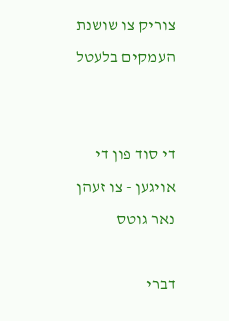צוריק צו שושנת העמקים בלעטל


די סוד פון די אויגען - צו זעהן נאר גוטס

דברי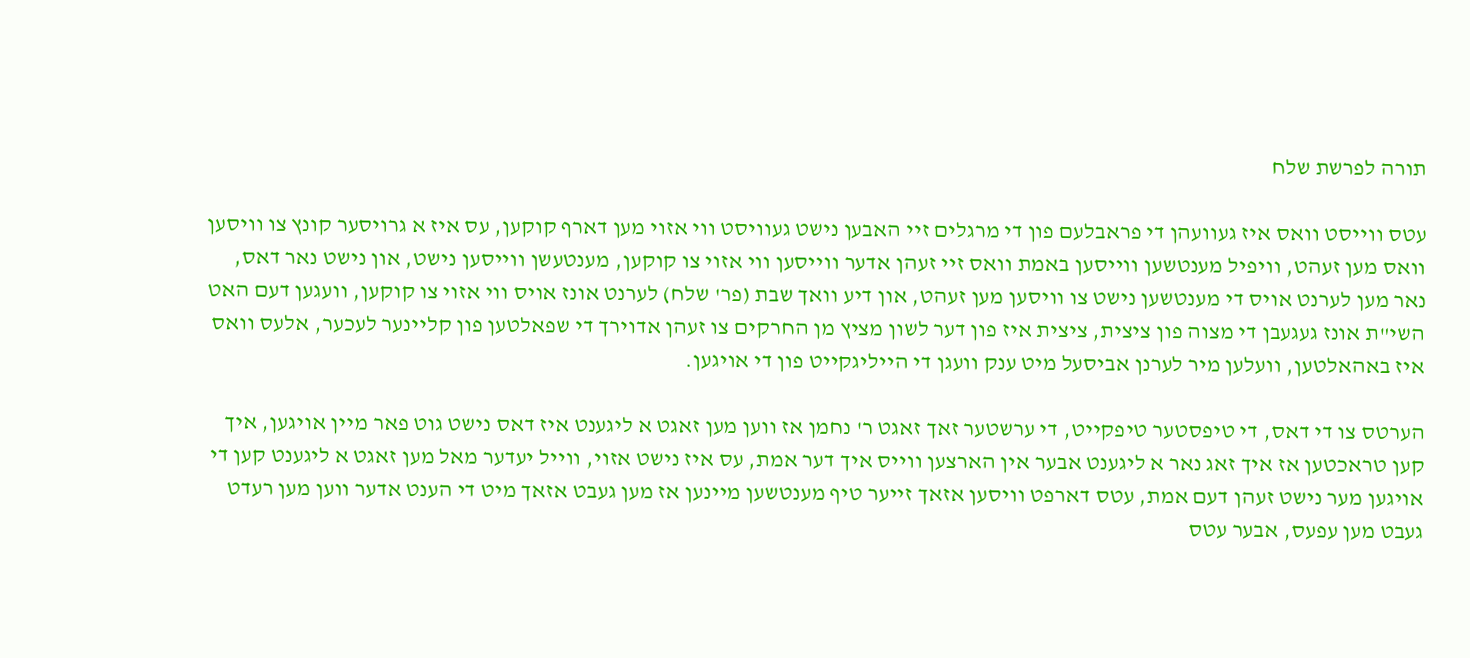תורה לפרשת שלח

עטס ווייסט וואס איז געוועהן די פראבלעם פון די מרגלים זיי האבען נישט געוויסט ווי אזוי מען דארף קוקען, עס איז א גרויסער קונץ צו וויסען וואס מען זעהט, וויפיל מענטשען ווייסען באמת וואס זיי זעהן אדער ווייסען ווי אזוי צו קוקען, מענטעשן ווייסען נישט, און נישט נאר דאס, נאר מען לערנט אויס די מענטשען נישט צו וויסען מען זעהט, און דיע וואך שבת (פר' שלח) לערנט אונז אויס ווי אזוי צו קוקען, וועגען דעם האט השי"ת אונז געגעבן די מצוה פון ציצית, ציצית איז פון דער לשון מציץ מן החרקים צו זעהן אדוירך די שפאלטען פון קליינער לעכער, אלעס וואס איז באהאלטען, וועלען מיר לערנן אביסעל מיט ענק וועגן די הייליגקייט פון די אויגען.

הערטס צו די דאס, די טיפסטער טיפקייט, די ערשטער זאך זאגט ר' נחמן אז ווען מען זאגט א ליגענט איז דאס נישט גוט פאר מיין אויגען, איך קען טראכטען אז איך זאג נאר א ליגענט אבער אין הארצען ווייס איך דער אמת, עס איז נישט אזוי, ווייל יעדער מאל מען זאגט א ליגענט קען די אויגען מער נישט זעהן דעם אמת, עטס דארפט וויסען אזאך זייער טיף מענטשען מיינען אז מען געבט אזאך מיט די הענט אדער ווען מען רעדט געבט מען עפעס, אבער עטס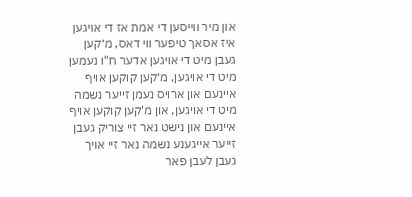און מיר ווייסען די אמת אז די אויגען איז אסאך טיפער ווי דאס, מ׳קען געבן מיט די אויגען אדער ח"ו נעמען מיט די אויגען, מ׳קען קוקען אויף איינעם און ארויס נעמן זייער נשמה מיט די אויגען, און מ'קען קוקען אויף איינעם און נישט נאר זיי צוריק געבן זייער אייגענע נשמה נאר זיי אויך געבן לעבן פאר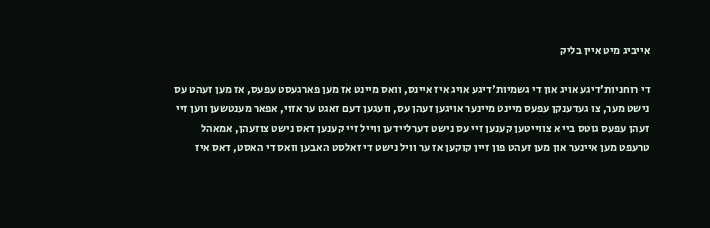אייביג מיט איין בליק

די רוחניות'דיגע אויג און די גשמיות'דיגע אויג איז איינס, וואס מיינט אז מען פארגעסט עפעס, אז מען זעהט עס נישט מער, צו געדענקן עפעס מיינט מיינער אויגען זעהן עס, וועגען דעם זאגט ער אזוי, אפאר מענטשען ווען זיי זעהן עפעס גוטס ביי א צווייטען קענען זיי עס נישט דערליידען ווייל זיי קענען דאס נישט צוזעהן, אמאהל טרעפט מען איינער און מען זעהט פון זיין קוקען אז ער וויל נישט די זאלסט האבען וואס די האסט, דאס איז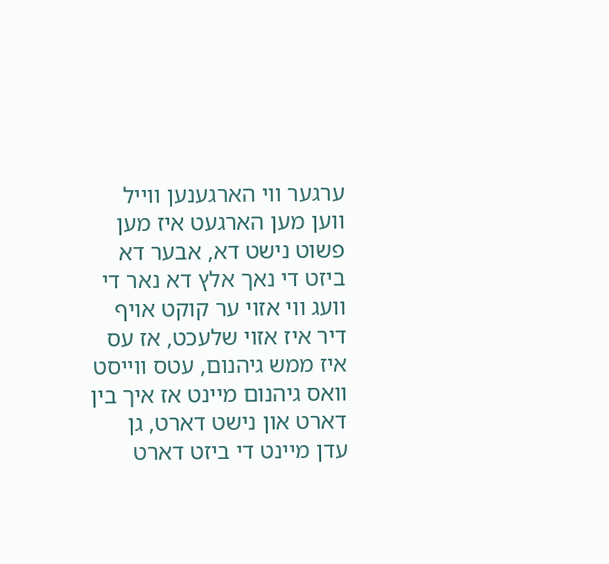ערגער ווי הארגענען ווייל ווען מען הארגעט איז מען פשוט נישט דא, אבער דא ביזט די נאך אלץ דא נאר די וועג ווי אזוי ער קוקט אויף דיר איז אזוי שלעכט, אז עס איז ממש גיהנום, עטס ווייסט וואס גיהנום מיינט אז איך בין דארט און נישט דארט, גן עדן מיינט די ביזט דארט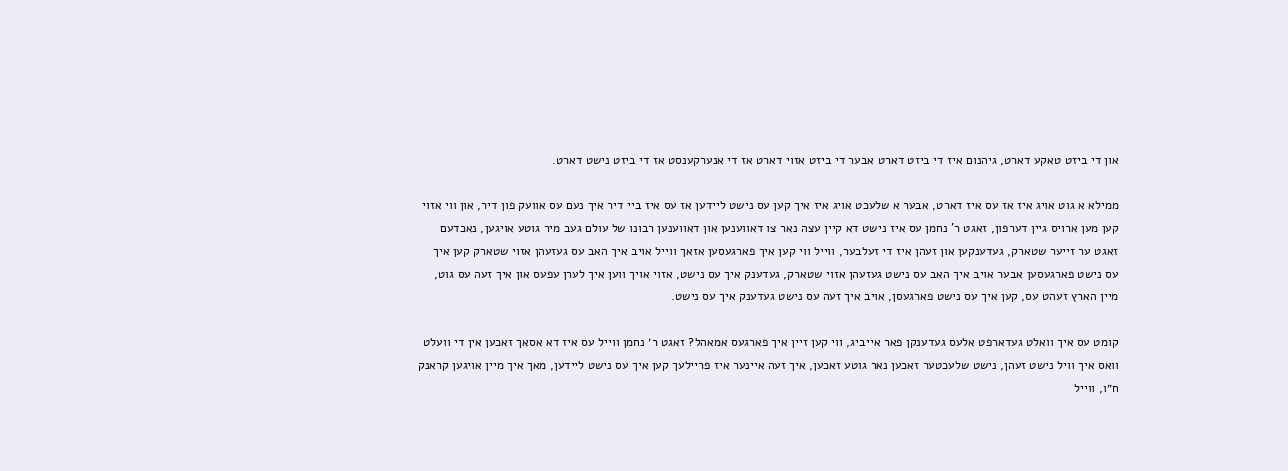און די ביזט טאקע דארט, גיהנום איז די ביזט דארט אבער די ביזט אזוי דארט אז די אנערקענסט אז די ביזט נישט דארט.

ממילא א גוט אויג איז אז עס איז דארט, אבער א שלעכט אויג איז איך קען עס נישט ליידען אז עס איז ביי דיר איך נעם עס אוועק פון דיר, און ווי אזוי קען מען ארויס גיין דערפון, זאגט ר' נחמן עס איז נישט דא קיין עצה נאר צו דאווענען און דאווענען רבונו של עולם געב מיר גוטע אויגען, נאכדעם זאגט ער זייער שטארק, געדענקען און זעהן איז די זעלבער, ווייל ווי קען איך פארגעסען אזאך ווייל אויב איך האב עס געזעהן אזוי שטארק קען איך עס נישט פארגעסען אבער אויב איך האב עס נישט געזעהן אזוי שטארק, געדענק איך עס נישט, אזוי אויך ווען איך לערן עפעס און איך זעה עס גוט, מיין הארץ זעהט עס, קען איך עס נישט פארגעסן, אויב איך זעה עס נישט געדענק איך עס נישט.

קומט עס איך וואלט געדארפט אלעס געדענקן פאר אייביג, ווי קען זיין איך פארגעס אמאהל? זאגט ר׳ נחמן ווייל עס איז דא אסאך זאכען אין די וועלט וואס איך וויל נישט זעהן, נישט שלעכטער זאכען נאר גוטע זאכען, איך זעה איינער איז פריילעך קען איך עס נישט ליידען, מאך איך מיין אויגען קראנק ח״ו, ווייל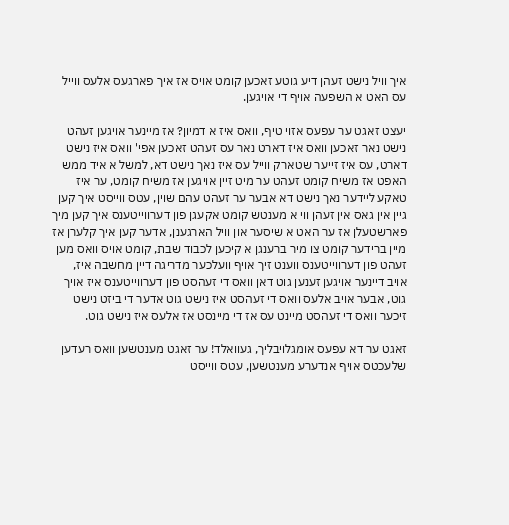איך וויל נישט זעהן דיע גוטע זאכען קומט אויס אז איך פארגעס אלעס ווייל עס האט א השפעה אויף די אויגען.

יעצט זאגט ער עפעס אזוי טיף, וואס איז א דמיון? אז מיינער אויגען זעהט נישט נאר זאכען וואס איז דארט נאר עס זעהט זאכען אפי' וואס איז נישט דארט, עס איז זייער שטארק ווייל עס איז נאך נישט דא, למשל א איד ממש האפט אז משיח קומט זעהט ער מיט זיין אויגען אז משיח קומט, ער איז טאקע ליידער נאך נישט דא אבער ער זעהט עהם שוין, עטס ווייסט איך קען גיין אין גאס אין זעהן ווי א מענטש קומט אקעגן פון דערווייטענס איך קען מיך פארשטעלן אז ער האט א שיסער און וויל הארגענן, אדער קען איך קלערן אז מיין ברידער קומט צו מיר ברענגן א קיכען לכבוד שבת, קומט אויס וואס מען זעהט פון דערווייטענס ווענט זיך אויף וועלכער מדריגה דיין מחשבה איז, אויב דיינער אויגען זענען גוט דאן וואס די זעהסט פון דערווייטענס איז אויך גוט, אבער אויב אלעס וואס די זעהסט איז נישט גוט אדער די ביזט נישט זיכער וואס די זעהסט מיינט עס אז די מיינסט אז אלעס איז נישט גוט.

זאגט ער דא עפעס אומגלויבליך, געוואלד! ער זאגט מענטשען וואס רעדען שלעכטס אויף אנדערע מענטשען, עטס ווייסט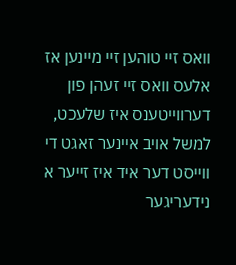וואס זיי טוהען זיי מיינען אז אלעס וואס זיי זעהן פון דערווייטענס איז שלעכט, למשל אויב איינער זאגט די ווייסט דער איד איז זייער א נידעריגער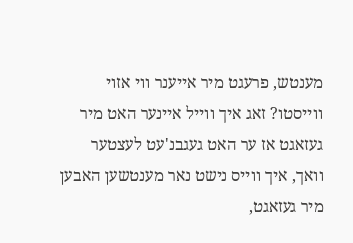מענטש, פרעגט מיר אייענר ווי אזוי ווייסטו? זאג איך ווייל איינער האט מיר געזאגט אז ער האט געגבנ'עט לעצטער וואך, איך ווייס נישט נאר מענטשען האבען מיר געזאגט,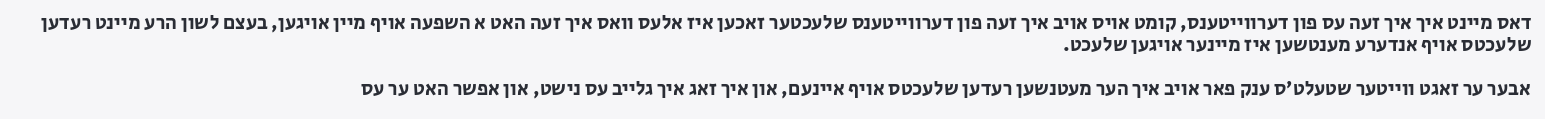דאס מיינט איך איך זעה עס פון דערווייטענס, קומט אויס אויב איך זעה פון דערווייטענס שלעכטער זאכען איז אלעס וואס איך זעה האט א השפעה אויף מיין אויגען, בעצם לשון הרע מיינט רעדען שלעכטס אויף אנדערע מענטשען איז מיינער אויגען שלעכט.

אבער ער זאגט ווייטער שטעלט׳ס ענק פאר אויב איך הער מעטנשען רעדען שלעכטס אויף איינעם, און איך זאג איך גלייב עס נישט, און אפשר האט ער עס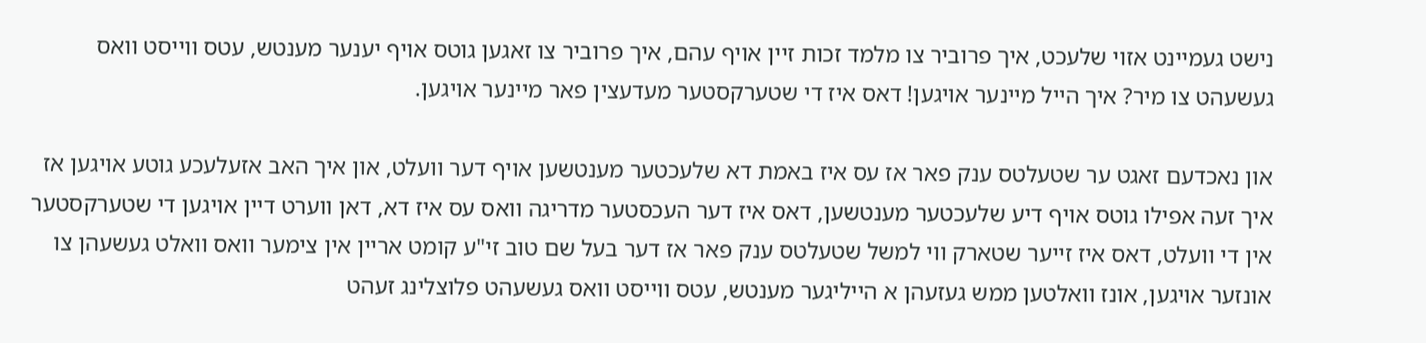נישט געמיינט אזוי שלעכט, איך פרוביר צו מלמד זכות זיין אויף עהם, איך פרוביר צו זאגען גוטס אויף יענער מענטש, עטס ווייסט וואס געשעהט צו מיר? איך הייל מיינער אויגען! דאס איז די שטערקסטער מעדעצין פאר מיינער אויגען.

און נאכדעם זאגט ער שטעלטס ענק פאר אז עס איז באמת דא שלעכטער מענטשען אויף דער וועלט, און איך האב אזעלעכע גוטע אויגען אז איך זעה אפילו גוטס אויף דיע שלעכטער מענטשען, דאס איז דער העכסטער מדריגה וואס עס איז דא, דאן ווערט דיין אויגען די שטערקסטער אין די וועלט, דאס איז זייער שטארק ווי למשל שטעלטס ענק פאר אז דער בעל שם טוב זי"ע קומט אריין אין צימער וואס וואלט געשעהן צו אונזער אויגען, אונז וואלטען ממש געזעהן א הייליגער מענטש, עטס ווייסט וואס געשעהט פלוצלינג זעהט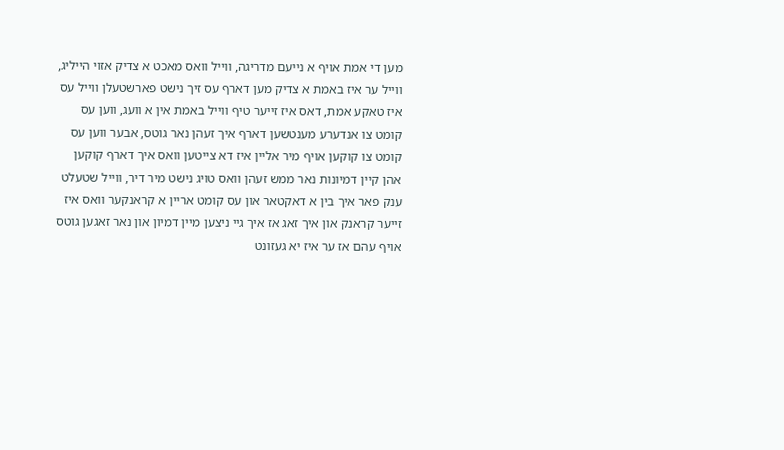מען די אמת אויף א נייעם מדריגה, ווייל וואס מאכט א צדיק אזוי הייליג, ווייל ער איז באמת א צדיק מען דארף עס זיך נישט פארשטעלן ווייל עס איז טאקע אמת, דאס איז זייער טיף ווייל באמת אין א וועג, ווען עס קומט צו אנדערע מענטשען דארף איך זעהן נאר גוטס, אבער ווען עס קומט צו קוקען אויף מיר אליין איז דא צייטען וואס איך דארף קוקען אהן קיין דמיונות נאר ממש זעהן וואס טויג נישט מיר דיר, ווייל שטעלט ענק פאר איך בין א דאקטאר און עס קומט אריין א קראנקער וואס איז זייער קראנק און איך זאג אז איך גיי ניצען מיין דמיון און נאר זאגען גוטס אויף עהם אז ער איז יא געזונט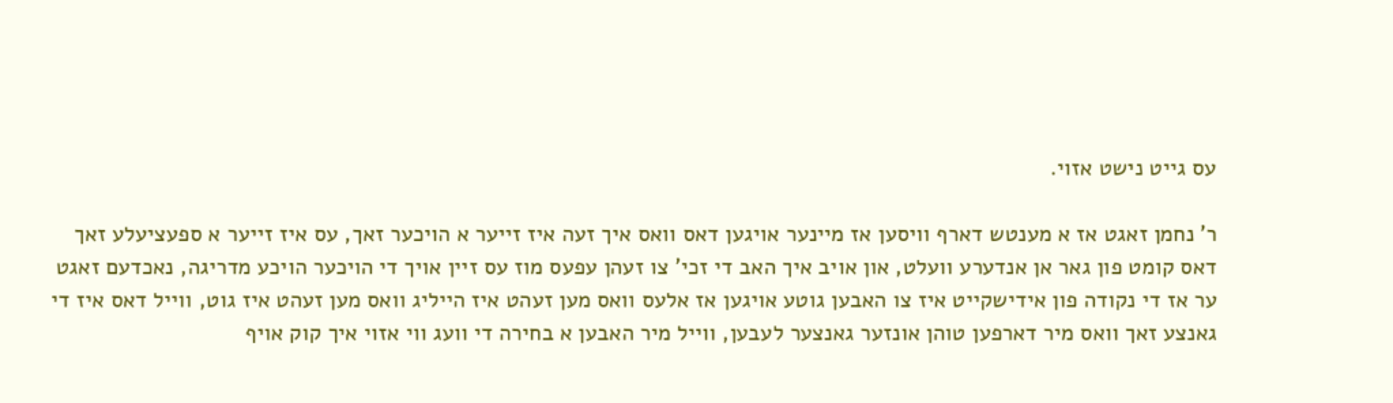עס גייט נישט אזוי.

ר' נחמן זאגט אז א מענטש דארף וויסען אז מיינער אויגען דאס וואס איך זעה איז זייער א הויכער זאך, עס איז זייער א ספעציעלע זאך דאס קומט פון גאר אן אנדערע וועלט, און אויב איך האב די זכי' צו זעהן עפעס מוז עס זיין אויך די הויכער הויכע מדריגה, נאכדעם זאגט ער אז די נקודה פון אידישקייט איז צו האבען גוטע אויגען אז אלעס וואס מען זעהט איז הייליג וואס מען זעהט איז גוט, ווייל דאס איז די גאנצע זאך וואס מיר דארפען טוהן אונזער גאנצער לעבען, ווייל מיר האבען א בחירה די וועג ווי אזוי איך קוק אויף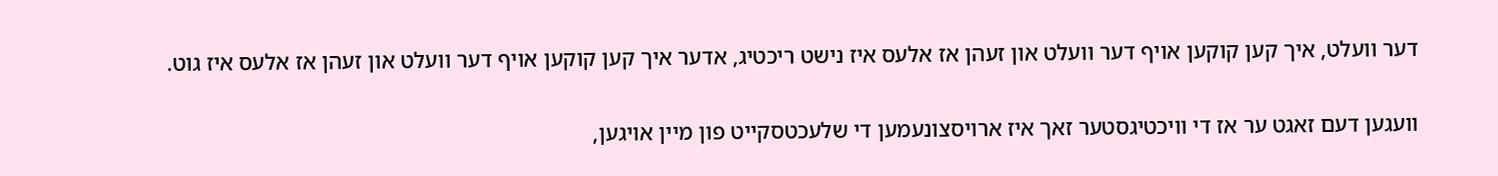דער וועלט, איך קען קוקען אויף דער וועלט און זעהן אז אלעס איז נישט ריכטיג, אדער איך קען קוקען אויף דער וועלט און זעהן אז אלעס איז גוט.

וועגען דעם זאגט ער אז די וויכטיגסטער זאך איז ארויסצונעמען די שלעכטסקייט פון מיין אויגען,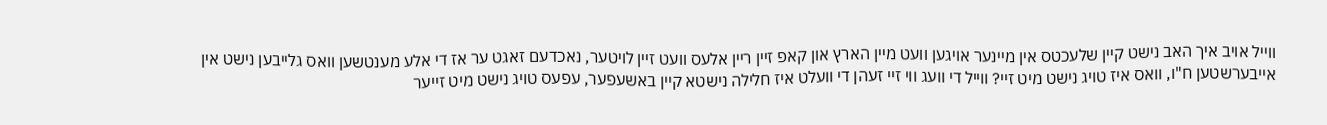ווייל אויב איך האב נישט קיין שלעכטס אין מיינער אויגען וועט מיין הארץ און קאפ זיין ריין אלעס וועט זיין לויטער, נאכדעם זאגט ער אז די אלע מענטשען וואס גלייבען נישט אין אייבערשטען ח"ו, וואס איז טויג נישט מיט זיי? ווייל די וועג ווי זיי זעהן די וועלט איז חלילה נישטא קיין באשעפער, עפעס טויג נישט מיט זייער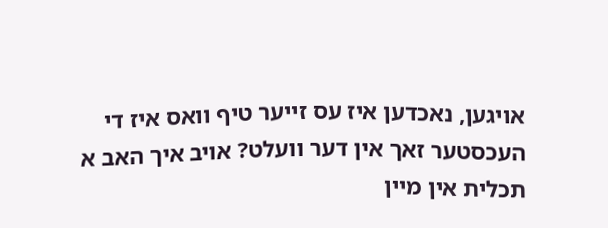אויגען, נאכדען איז עס זייער טיף וואס איז די העכסטער זאך אין דער וועלט? אויב איך האב א תכלית אין מיין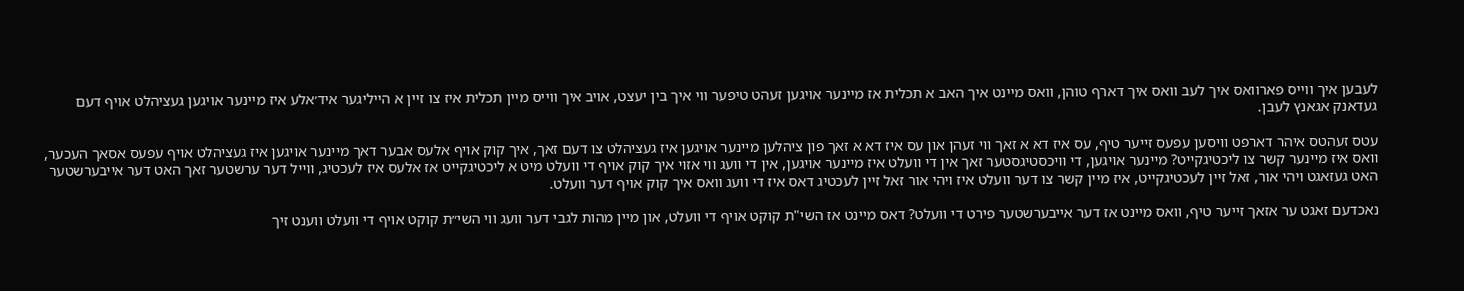לעבען איך ווייס פארוואס איך לעב וואס איך דארף טוהן, וואס מיינט איך האב א תכלית אז מיינער אויגען זעהט טיפער ווי איך בין יעצט, אויב איך ווייס מיין תכלית איז צו זיין א הייליגער איד׳אלע איז מיינער אויגען געציהלט אויף דעם געדאנק אגאנץ לעבן.

עטס זעהטס איהר דארפט וויסען עפעס זייער טיף, עס איז דא א זאך ווי זעהן און עס איז דא א זאך פון ציהלען מיינער אויגען איז געציהלט צו דעם זאך, איך קוק אויף אלעס אבער דאך מיינער אויגען איז געציהלט אויף עפעס אסאך העכער, וואס איז מיינער קשר צו ליכטיגקייט? מיינער אויגען, די וויכסטיגסטער זאך אין די וועלט איז מיינער אויגען, אין די וועג ווי אזוי איך קוק אויף די וועלט מיט א ליכטיגקייט אז אלעס איז לעכטיג, ווייל דער ערשטער זאך האט דער אייבערשטער האט געזאגט ויהי אור, זאל זיין לעכטיגקייט, איז מיין קשר צו דער וועלט איז ויהי אור זאל זיין לעכטיג דאס איז די וועג וואס איך קוק אויף דער וועלט.

נאכדעם זאגט ער אזאך זייער טיף, וואס מיינט אז דער אייבערשטער פירט די וועלט? דאס מיינט אז השי"ת קוקט אויף די וועלט, און מיין מהות לגבי דער וועג ווי השי״ת קוקט אויף די וועלט ווענט זיך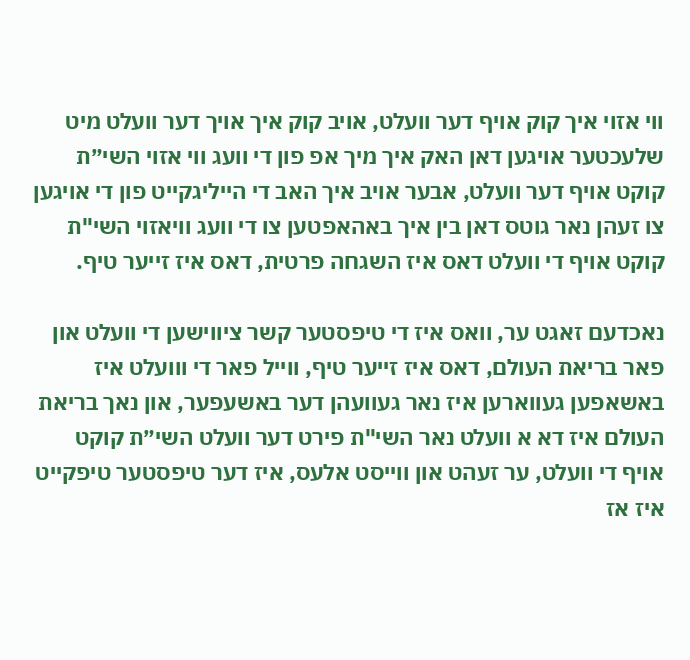ווי אזוי איך קוק אויף דער וועלט, אויב קוק איך אויך דער וועלט מיט שלעכטער אויגען דאן האק איך מיך אפ פון די וועג ווי אזוי השי״ת קוקט אויף דער וועלט, אבער אויב איך האב די הייליגקייט פון די אויגען צו זעהן נאר גוטס דאן בין איך באהאפטען צו די וועג וויאזוי השי"ת קוקט אויף די וועלט דאס איז השגחה פרטית, דאס איז זייער טיף.

נאכדעם זאגט ער, וואס איז די טיפסטער קשר ציווישען די וועלט און פאר בריאת העולם, דאס איז זייער טיף, ווייל פאר די ווועלט איז באשאפען געווארען איז נאר געוועהן דער באשעפער, און נאך בריאת העולם איז דא א וועלט נאר השי"ת פירט דער וועלט השי״ת קוקט אויף די וועלט, ער זעהט און ווייסט אלעס, איז דער טיפסטער טיפקייט איז אז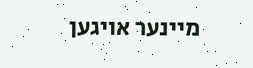מיינער אויגען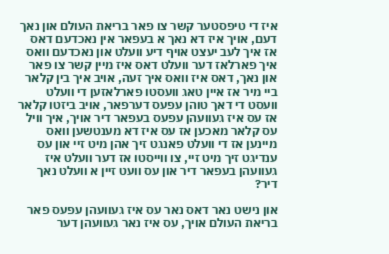איז די טיפסטער קשר צו פאר בריאת העולם און נאך דעם, אויך איז דא נאך א בעפאר אין נאכדעם דאס אז איך לעב יעצט אויף דיע וועלט און נאכדעם וואס איך פארלאז דער וועלט דאס איז מיין קשר צו פאר און נאך, דאס איז וואס איך זעה, אויב איך בין קלאר ביי מיר אז איין טאג וועסטו פארלאזען די וועלט וועסט די דאך טוהן עפעס דערפאר, אויב ביזטו קלאר אז עס איז געוועהן עפעס בעפאר דיר אויך, איך וויל עס קלאר מאכען אז עס איז דא מענטשען וואס מיינען אז די וועלט פאנגט זיך אהן מיט זיי און עס ענדיגט זיך מיט זיי, צו ווייסטו אז דער וועלט איז געוועהן בעפאר דיר און עס וועט זיין א וועלט נאך דיר?

און נישט נאר דאס נאר עס איז געוועהן עפעס פאר בריאת העולם אויך, עס איז נאר געוועהן דער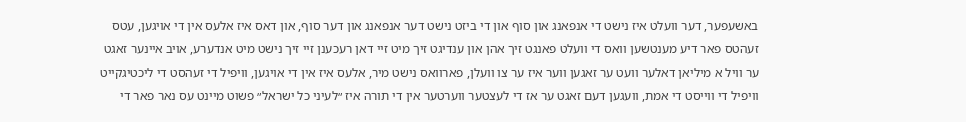באשעפער, דער וועלט איז נישט די אנפאנג און סוף און די ביזט נישט דער אנפאנג און דער סוף, און דאס איז אלעס אין די אויגען, עטס זעהטס פאר דיע מענטשען וואס די וועלט פאנגט זיך אהן און ענדיגט זיך מיט זיי דאן רעכענן זיי זיך נישט מיט אנדערע, אויב איינער זאגט ער וויל א מיליאן דאלער וועט ער זאגען ווער איז ער צו וועלן, פארוואס נישט מיר, אלעס איז אין די אויגען, וויפיל די זעהסט די ליכטיגקייט וויפיל די ווייסט די אמת, וועגען דעם זאגט ער אז די לעצטער ווערטער אין די תורה איז ״לעיני כל ישראל״ פשוט מיינט עס נאר פאר די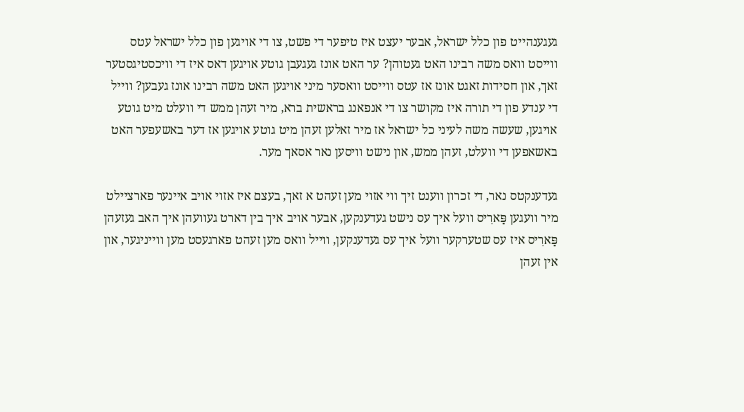געגענהייט פון כלל ישראל, אבער יעצט איז טיפער די פשט, צו די אויגען פון כלל ישראל עטס ווייסט וואס משה רבינו האט געטוהן? ער האט אונז געגעבן גוטע אויגען דאס איז די וויכסטיגסטער זאך, און חסידות זאגט אונז אז עטס ווייסט וואסער מיני אויגען האט משה רבינו אונז געבען? ווייל די ענדע פון די תורה איז מקושר צו די אנפאנג בראשית ברא, מיר זעהן ממש די וועלט מיט גוטע אויגען, שעשה משה לעיני כל ישראל אז מיר זאלען זעהן מיט גוטע אויגען אז דער באשעפער האט באשאפען די וועלט, זעהן ממש, און נישט וויסען נאר אסאך מער.

געדענקטס נאר, די זכרון ווענט זיך ווי אזוי מען זעהט א זאך, בעצם איז אזוי אויב איינער פארציילט מיר וועגען פַּארִיס וועל איך עס נישט געדענקען, אבער אויב איך בין דארט געוועהן איך האב געזעהן פַּארִיס איז עס שטערקער וועל איך עס געדענקען, ווייל וואס מען זעהט פארגעסט מען ווייניגער, און אין זעהן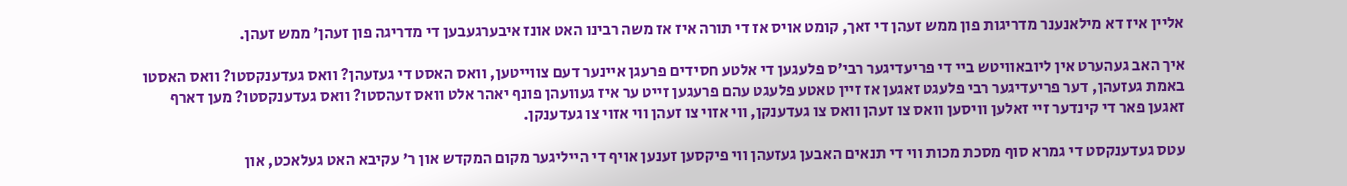אליין איז דא מילאנענר מדריגות פון ממש זעהן די זאך, קומט אויס אז די תורה איז אז משה רבינו האט אונז איבערגעבען די מדריגה פון זעהן׳ ממש זעהן.

איך האב געהערט אין ליובאוויטש ביי די פריעדיגער רבי׳ס פלעגען די אלטע חסידים פרעגן איינער דעם צווייטען, וואס האסט די געזעהן? וואס געדענקסטו? וואס האסטו באמת געזעהן, דער פריעדיגער רבי פלעגט זאגען אז זיין טאטע פלעגט עהם פרעגען זייט ער איז געוועהן פונף יאהר אלט וואס זעהסטו? וואס געדענקסטו? מען דארף זאגען פאר די קינדער זיי זאלען וויסען וואס צו זעהן וואס צו געדענקן, ווי אזוי צו זעהן ווי אזוי צו געדענקן.

עטס געדענקסט די גמרא סוף מסכת מכות ווי די תנאים האבען געזעהן ווי פיקסען זענען אויף די הייליגער מקום המקדש און ר' עקיבא האט געלאכט, און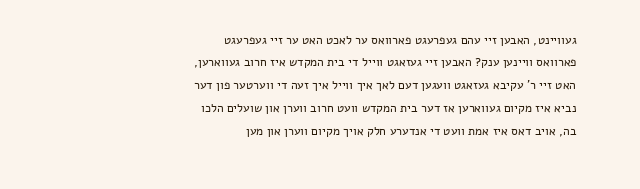געוויינט, האבען זיי עהם געפרעגט פארוואס ער לאכט האט ער זיי געפרעגט פארוואס וויינען ענק? האבען זיי געזאגט ווייל די בית המקדש איז חרוב געווארען, האט זיי ר' עקיבא געזאגט וועגען דעם לאך איך ווייל איך זעה די ווערטער פון דער נביא איז מקיום געווארען אז דער בית המקדש וועט חרוב ווערן און שועלים הלכו בה, אויב דאס איז אמת וועט די אנדערע חלק אויך מקיום ווערן און מען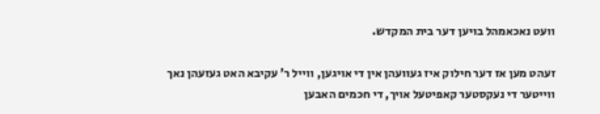וועט נאכאמהל בויען דער בית המקדש.

זעהט מען אז דער חילוק איז געוועהן אין די אויגען, ווייל ר' עקיבא האט געזעהן נאך ווייטער די נעקסטער קאפיטעל אויך, די חכמים האבען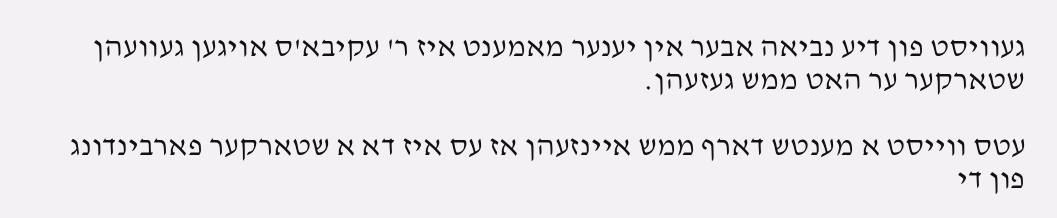געוויסט פון דיע נביאה אבער אין יענער מאמענט איז ר' עקיבא'ס אויגען געוועהן שטארקער ער האט ממש געזעהן.

עטס ווייסט א מענטש דארף ממש איינזעהן אז עס איז דא א שטארקער פארבינדונג פון די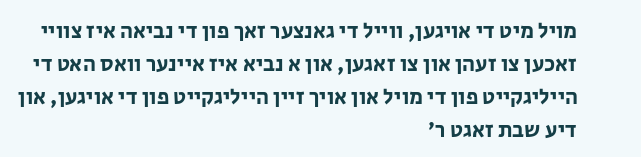מויל מיט די אויגען, ווייל די גאנצער זאך פון די נביאה איז צוויי זאכען צו זעהן און צו זאגען, און א נביא איז איינער וואס האט די הייליגקייט פון די מויל און אויך זיין הייליגקייט פון די אויגען, און דיע שבת זאגט ר׳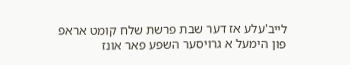לייב'עלע אז דער שבת פרשת שלח קומט אראפ פון הימעל א גרויסער השפע פאר אונז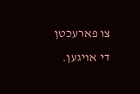צו פארעכטן די אויגען.